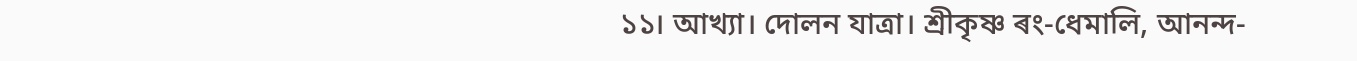১১। আখ্যা। দোলন যাত্ৰা। শ্ৰীকৃষ্ণ ৰং-ধেমালি, আনন্দ-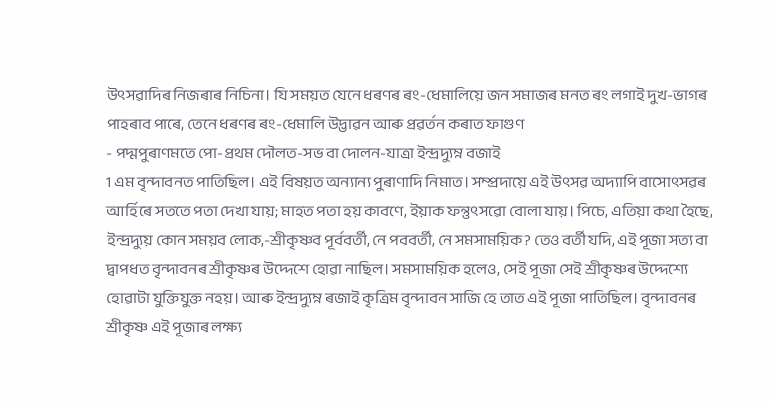উৎসৱাদিৰ নিজৰাৰ নিচিনা। যি সময়ত যেনে ধৰণৰ ৰং-ধেমালিয়ে জন সমাজৰ মনত ৰং লগাই দুখ-ভাগৰ পাহৰাব পাৰে, তেনে ধৰণৰ ৰং-ধেমালি উদ্ভাৱন আৰু প্ৰৱৰ্তন কৰাত ফাগুণ
- পদ্মপুৰাণমতে পো-প্ৰথম দৌলত-সভ বা দোলন-যাত্ৰা ইন্দ্ৰদ্যুম্ন বজাই
1 এম বৃন্দাবনত পাতিছিল। এই বিষয়ত অন্যান্য পুৰাণাদি নিমাত। সম্প্ৰদায়ে এই উৎসৱ অদ্যাপি বাসোৎসৱৰ আৰ্হিৰে সততে পতা দেখা যায়; মাহত পতা হয় কাবণে, ইয়াক ফন্তুৎসৱো বোলা যায়। পিচে, এতিয়া কথা হৈছে, ইন্দ্ৰদ্যুয় কোন সময়ব লোক,-শ্ৰীকৃষ্ণব পূৰ্ববৰ্তী, নে পববৰ্তী, নে সমসাময়িক? তেও বৰ্তী যদি, এই পূজা সত্য বা দ্বাপধত বৃন্দাবনৰ শ্ৰীকৃষ্ণৰ উদ্দেশে হোৱা নাছিল। সমসাময়িক হলেও, সেই পূজা সেই শ্ৰীকৃষ্ণৰ উদ্দেশ্যে হোৱাটা যুক্তিযুক্ত নহয়। আৰু ইন্দ্ৰদ্যুম্ন ৰজাই কৃত্ৰিম বৃন্দাবন সাজি হে তাত এই পূজা পাতিছিল। বৃন্দাবনৰ শ্ৰীকৃষ্ণ এই পূজাৰ লক্ষ্য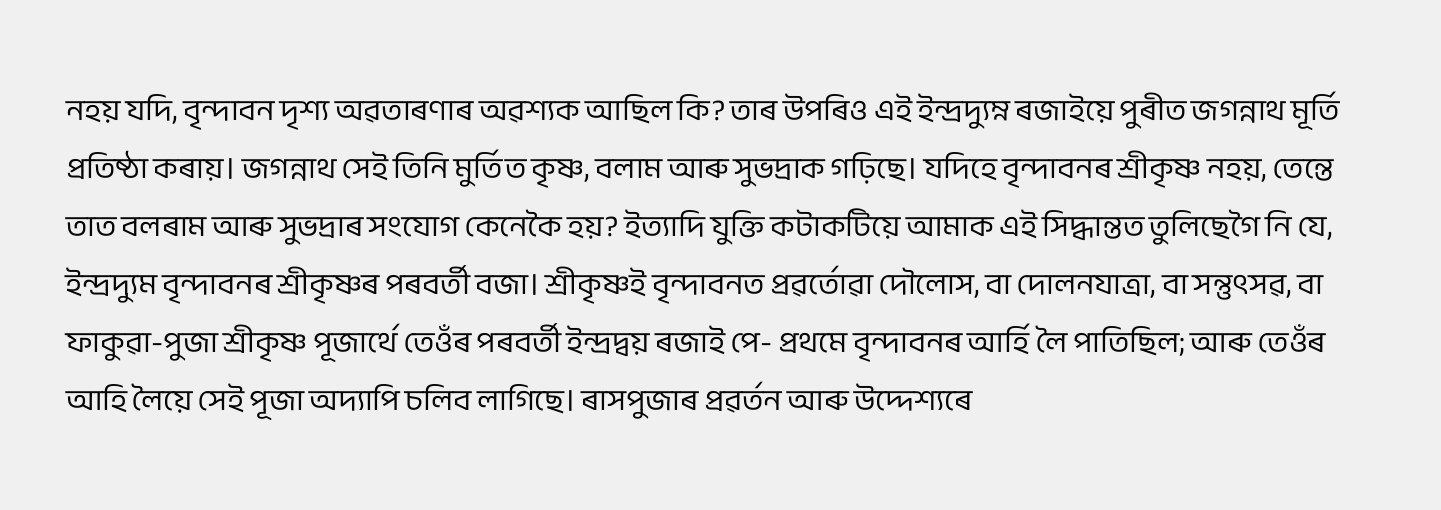নহয় যদি, বৃন্দাবন দৃশ্য অৱতাৰণাৰ অৱশ্যক আছিল কি? তাৰ উপৰিও এই ইন্দ্ৰদ্যুম্ন ৰজাইয়ে পুৰীত জগন্নাথ মূৰ্তি প্ৰতিষ্ঠা কৰায়। জগন্নাথ সেই তিনি মুৰ্তিত কৃষ্ণ, বলাম আৰু সুভদ্ৰাক গঢ়িছে। যদিহে বৃন্দাবনৰ শ্ৰীকৃষ্ণ নহয়, তেন্তে তাত বলৰাম আৰু সুভদ্ৰাৰ সংযোগ কেনেকৈ হয়? ইত্যাদি যুক্তি কটাকটিয়ে আমাক এই সিদ্ধান্তত তুলিছেগৈ নি যে, ইন্দ্ৰদ্যুম বৃন্দাবনৰ শ্ৰীকৃষ্ণৰ পৰবৰ্তী বজা। শ্ৰীকৃষ্ণই বৃন্দাবনত প্ৰৱৰ্তোৱা দৌলোস, বা দোলনযাত্ৰা, বা সন্তুৎসৱ, বা ফাকুৱা-পুজা শ্ৰীকৃষ্ণ পূজাৰ্থে তেওঁৰ পৰবৰ্তী ইন্দ্ৰদ্বয় ৰজাই পে- প্ৰথমে বৃন্দাবনৰ আৰ্হি লৈ পাতিছিল; আৰু তেওঁৰ আহি লৈয়ে সেই পূজা অদ্যাপি চলিব লাগিছে। ৰাসপুজাৰ প্ৰৱৰ্তন আৰু উদ্দেশ্যৰে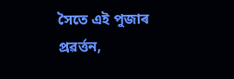সৈতে এই পুজাৰ প্ৰৱৰ্ত্তন,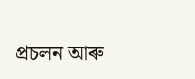প্ৰচলন আৰু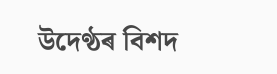উদেণ্ঠৰ বিশদ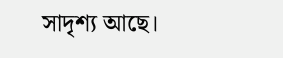সাদৃশ্য আছে।